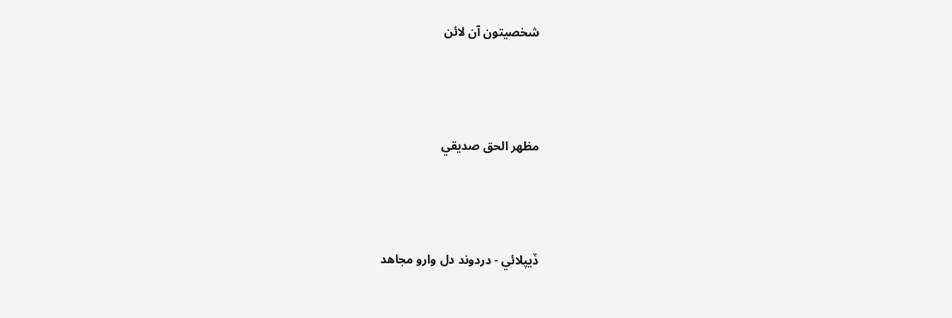شخصيتون آن لائن



مظهر الحق صديقي



ڏيپلائي - دردوند دل وارو مجاهد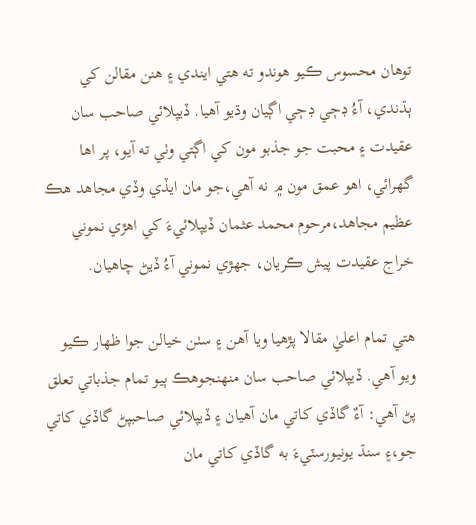توهان محسوس ڪيو هوندو ته هتي ايندي ۽ هنن مقالن کي ٻڌندي، آءُ ڊڄي ڊڄي اڳيان وڌيو آهيا. ڏيپلائي صاحب سان عقيدت ۽ محبت جو جذبو مون کي اڳتي وٺي ته آيو، پر اها گهرائي، اهو عمق مون ۾ نه آهي،جو مان ايڏي وڏي مجاهد هڪ عظيم مجاهد،مرحوم محمد عثمان ڏيپلائيءَ کي اهڙي نموني خراج عقيدت پيش ڪريان، جهڙي نموني آءُ ڏيڻ چاهيان.

هتي تمام اعليٰ مقالا پڙهيا ويا آهن ۽ سٺن خيالن جوا ظهار ڪيو ويو آهي. ڏيپلائي صاحب سان منهنجوهڪ ٻيو تمام جذباتي تعلق پڻ آهي: آءٌ گاڏي کاتي مان آهيان ۽ ڏيپلائي صاحبپڻ گاڏي کاتي جو،۽ سنڌ يونيورسٽيءَ به گاڏي کاتي مان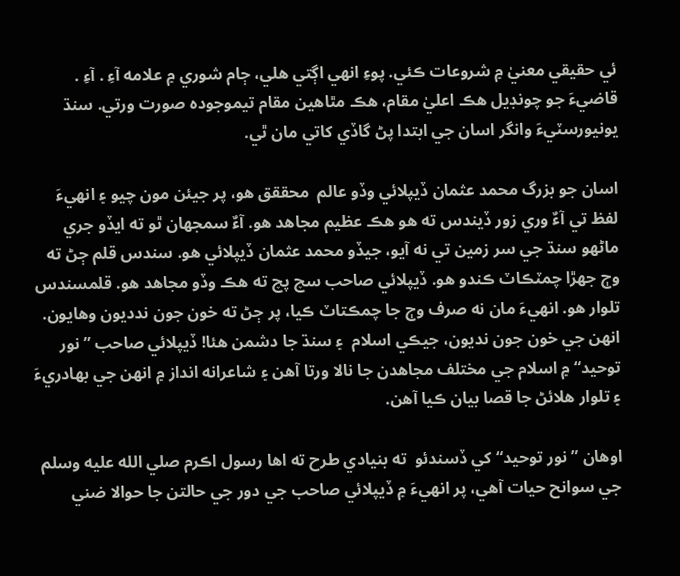ئي حقيقي معنيٰ ۾ شروعات ڪئي. پوءِ انهي اڳتي هلي، ڄام شوري ۾ علامه آءِ . آءِ . قاضيءَ جو چونڊيل هڪ اعليٰ مقام، هڪ مٿاهين مقام تيموجوده صورت ورتي. سنڌ يونيورسٽيءَ وانگر اسان جي ابتدا پڻ گاڏي کاتي مان ٿي.

اسان جو بزرگ محمد عثمان ڏيپلائي وڏو عالم  محققق هو، پر جيئن مون چيو ۽ انهيءَ لفظ تي آءٌ وري زور ڏيندس ته هو هڪ عظيم مجاهد هو. آءٌ سمجهان ٿو ته ايڏو جري ماڻهو سنڌ جي سر زمين تي نه آيو، جيڏو محمد عثمان ڏيپلائي هو. سندس قلم ڄڻ ته وڄ جهڙا چمٽڪاٽ ڪندو هو. ڏيپلائي صاحب سچ پچ ته هڪ وڏو مجاهد هو. قلمسندس تلوار هو. انهيءَ مان نه صرف وڄ جا چمڪتاٽ ڪيا، پر ڄڻ ته خون جون ندديون وهايون. انهن جي خون جون نديون، جيڪي اسلام  ۽ سنڌ جا دشمن هئا! ڏيپلائي صاحب ”نور توحيد“ ۾ اسلام جي مختلف مجاهدن جا نالا ورتا آهن ۽ شاعرانه انداز ۾ انهن جي بهادريءَ ۽ تلوار هلائڻ جا قصا بيان ڪيا آهن.

اوهان ”نور توحيد“کي ڏسندئو  ته بنيادي طرح ته اها رسول اڪرم صلي الله عليه وسلم جي سوانح حيات آهي، پر انهيءَ ۾ ڏيپلائي صاحب جي دور جي حالتن جا حوالا ضني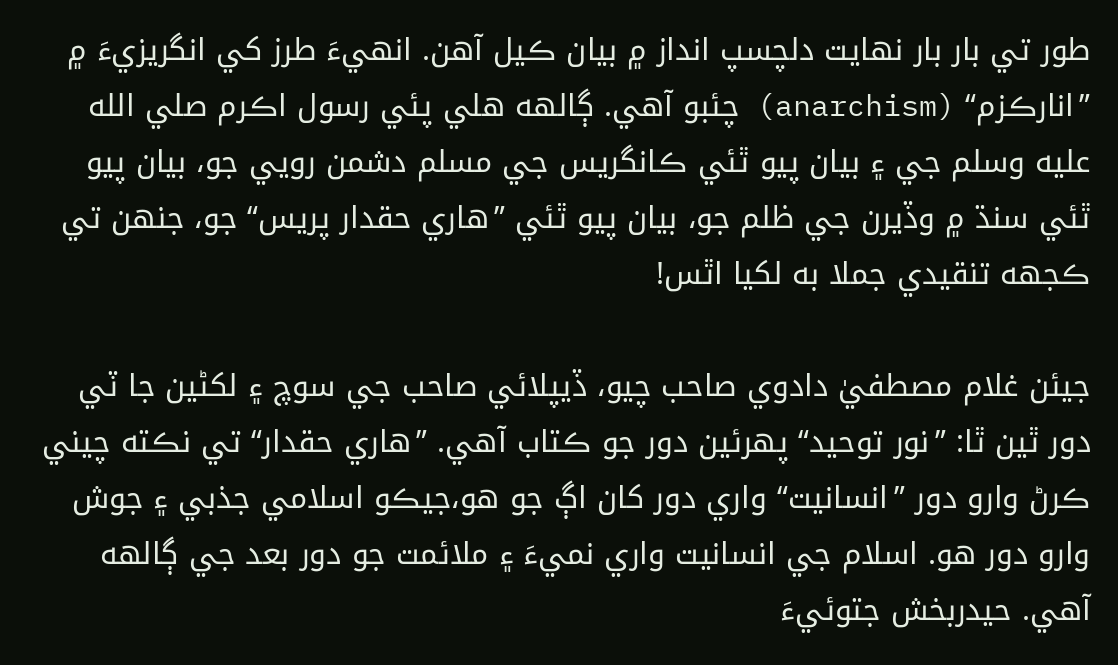طور تي بار بار نهايت دلچسپ انداز ۾ بيان ڪيل آهن. انهيءَ طرز کي انگريزيءَ ۾ ”انارڪزم“ (anarchism) چئبو آهي. ڳالهه هلي پئي رسول اڪرم صلي الله عليه وسلم جي ۽ بيان پيو ٿئي ڪانگريس جي مسلم دشمن رويي جو، بيان پيو ٿئي سنڌ ۾ وڏيرن جي ظلم جو، بيان پيو ٿئي ”هاري حقدار پريس“ جو، جنهن تي ڪجهه تنقيدي جملا به لکيا اٿس!

جيئن غلام مصطفيٰ دادوي صاحب چيو، ڏيپلائي صاحب جي سوچ ۽ لکڻين جا ٽي دور ٿين ٿا: ”نور توحيد“ پهرئين دور جو ڪتاب آهي. ”هاري حقدار“ تي نڪته چيني ڪرڻ وارو دور ”انسانيت“ واري دور کان اڳ جو هو،جيڪو اسلامي جذبي ۽ جوش وارو دور هو. اسلام جي انسانيت واري نميءَ ۽ ملائمت جو دور بعد جي ڳالهه آهي. حيدربخش جتوئيءَ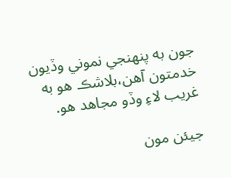جون به پنهنجي نموني وڏيون خدمتون آهن،بلاشڪ هو به غريب لاءِ وڏو مجاهد هو.

جيئن مون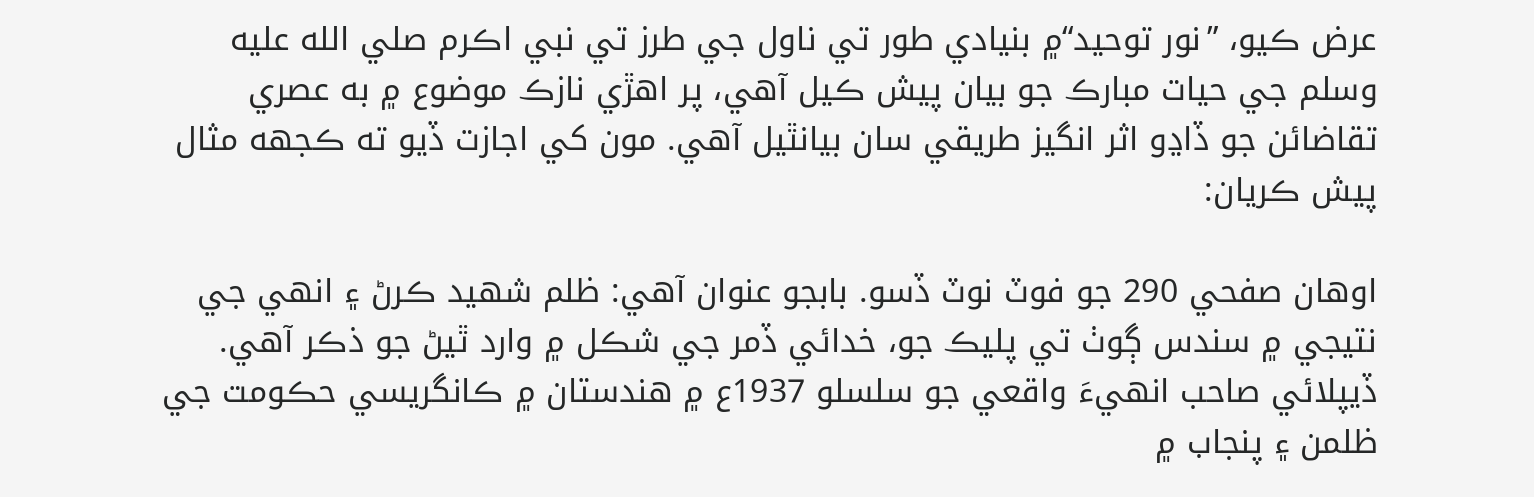عرض ڪيو، ”نور توحيد“۾ بنيادي طور تي ناول جي طرز تي نبي اڪرم صلي الله عليه وسلم جي حيات مبارڪ جو بيان پيش ڪيل آهي، پر اهڙي نازڪ موضوع ۾ به عصري تقاضائن جو ڏاڍو اثر انگيز طريقي سان بيانٿيل آهي. مون کي اجازت ڏيو ته ڪجهه مثال پيش ڪريان:

اوهان صفحي 290 جو فوٽ نوٽ ڏسو. بابجو عنوان آهي: ظلم شهيد ڪرڻ ۽ انهي جي نتيجي ۾ سندس ڳوٺ تي پليڪ جو، خدائي ڏمر جي شڪل ۾ وارد ٿيڻ جو ذڪر آهي. ڏيپلائي صاحب انهيءَ واقعي جو سلسلو 1937ع ۾ هندستان ۾ ڪانگريسي حڪومت جي ظلمن ۽ پنجاب ۾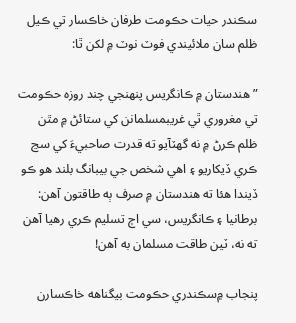سڪندر حيات حڪومت طرفان خاڪسار تي ڪيل ظلم سان ملائيندي فوٽ نوٽ ۾ لکن ٿا:

”هندستان ۾ ڪانگريس پنهنجي چند روزه حڪومت تي مغروري ٿي غريبمسلمانن کي ستائڻ ۾ مٿن ظلم ڪرڻ ۾ نه گهٽآيو ته قدرت صاحبيءَ کي سڃ ڪري ڏيکاريو ۽ اهي شخص جي بيبانگ بلند هو ڪو ڏيندا هئا ته هندستان ۾ صرف ٻه طاقتون آهن: برطانيا ۽ ڪانگريس، سي اڄ تسليم ڪري رهيا آهن ته نه، ٽين طاقت مسلمان به آهن!

پنجاب ۾سڪندري حڪومت بيگناهه خاڪسارن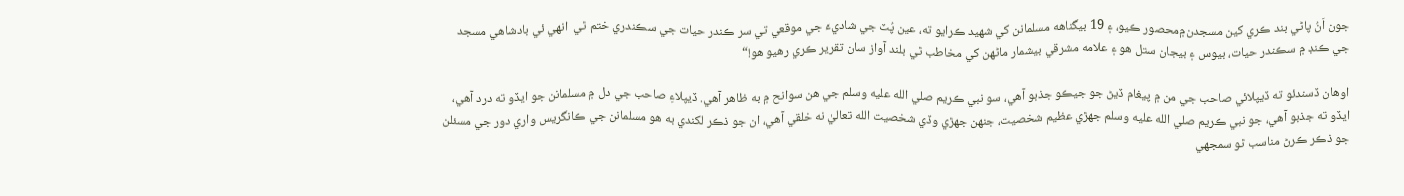جون اَنُ پاڻي بند ڪري کين مسجدن۾محصور ڪيو، ۽ 19 بيگناهه مسلمانن کي شهيد ڪرايو ته، عين پُٽ جي شاديءَ جي موقعي تي سر ڪندر حيات جي سڪندري ختم ٿي  انهي ئي بادشاهي مسجد جي ڪنڊ ۾ سڪندر حيات، بيوس ۽ بيجان ستل هو ۽ علامه مشرقي بيشمار ماڻهن کي مخاطب ٿي بلند آواز سان تقرير ڪري رهيو هو!“

اوهان ڏسندئو ته ڏيپلائي صاحب جي من ۾ پيغام ڏيڻ جو جيڪو جذبو آهي، سو نبي ڪريم صلي الله عليه وسلم جي هن سوانح ۾ به ظاهر آهي. ڏيپلاءِ صاحب جي دل ۾ مسلمانن جو ايڏو ته درد آهي، ايڏو ته جذبو آهي، جو نبي ڪريم صلي الله عليه وسلم جهڙي عظيم شخصيت، جنهن جهڙي وڏي شخصيت الله تعاليٰ نه خلقي آهي، ان جو ذڪر لکندي به هو مسلمانن جي ڪانگريس واري دور جي مسئلن جو ذڪر ڪرڻ مناسب ٿو سمجهي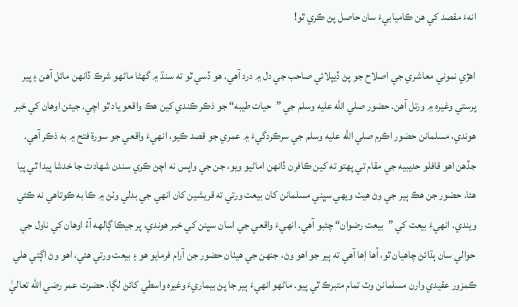انهءَ مقصد کي هن ڪاميابيءَ سان حاصل پڻ ڪري ٿو!

اهڙي نموني معاشري جي اصلاح جو پڻ ڏيپلائي صاحب جي دل ۾ درد آهي. هو ڏسي ٿو ته سنڌ ۾ گهڻا ماڻهو شرڪ ڏانهن مائل آهن ۽ پير پرستي وغيره ۾ ورتل آهن. حضور صلي الله عليه وسلم جي ”حيات طيبه“ جو ذڪر ڪندي کين هڪ واقعو ياد ٿو اچي. جيئن اوهان کي خبر هوندي، مسلمانن حضور اڪرم صلي الله عليه وسلم جي سرڪردگيءَ ۾ عمري جو قصد ڪيو، انهيءَ واقعي جو سورة فتح ۾ به ذڪر آهي. جڏهن اهو قافلو حديبيه جي مقام تي پهتو ته کين ڪافرن ڏانهن اماڻيو ويو، جن جي واپس نه اچڻ ڪري سندن شهادت جا خدشا پيدا ٿي پيا هئا. حضور جن هڪ ٻير جي وڻ هيٺ ويهي سڀني مسلمانن کان بيعت ورتي ته قريشين کان انهي جي بدلي وٺڻ ۾ ڪا به ڪوتاهي نه ڪئي ويندي. انهيءَ بيعت کي ”بيعت رضوان“ چئبو آهي. انهيءَ واقعي جي اسان سڀنن کي خبر هوندي، پر جيڪا ڳالهه آءُ اوهان کي ناول جي حوالي سان ٻڌائڻ چاهيان ٿو، اُها اِها آهي ته ٻير جو اهو وڻ، جنهن جي هيٺان حضور جن آرام فرمايو هو ۽ بيعت ورتي هئي، اهو وڻ اڳتي هلي ڪمزور عقيدي وارن مسلمانن وٽ تمام متبرڪ ٿي پيو. ماڻهو انهيءَ ٻير جا پڻ بيماريءَ وغيره واسطي کائڻ لڳا. حضرت عمر رضي الله تعاليٰ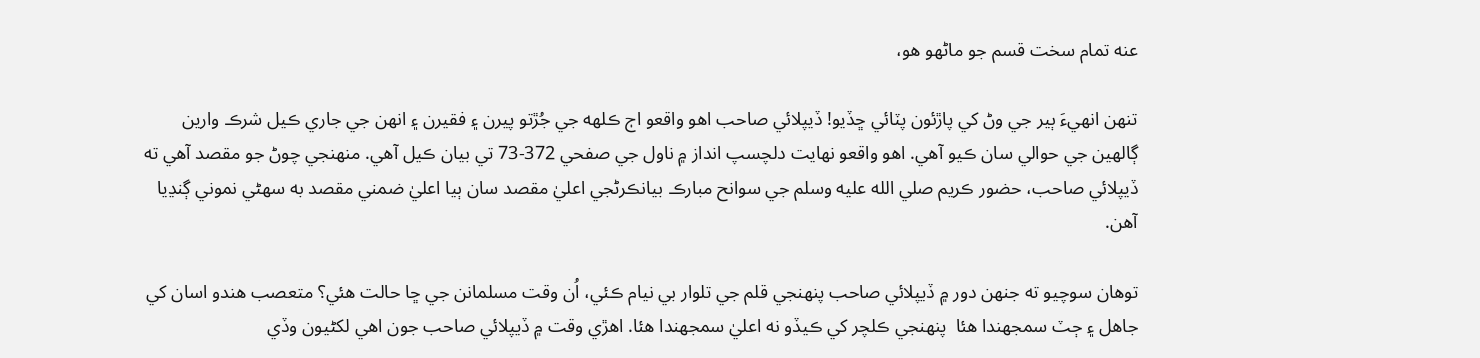عنه تمام سخت قسم جو ماڻهو هو،

تنهن انهيءَ ٻير جي وڻ کي پاڙئون پٽائي ڇڏيو! ڏيپلائي صاحب اهو واقعو اڄ ڪلهه جي جُڙتو پيرن ۽ فقيرن ۽ انهن جي جاري ڪيل شرڪ وارين ڳالهين جي حوالي سان ڪيو آهي. اهو واقعو نهايت دلچسپ انداز ۾ ناول جي صفحي 372-73 تي بيان ڪيل آهي. منهنجي چوڻ جو مقصد آهي ته ڏيپلائي صاحب، حضور ڪريم صلي الله عليه وسلم جي سوانح مبارڪ بيانڪرڻجي اعليٰ مقصد سان ٻيا اعليٰ ضمني مقصد به سهڻي نموني ڳنڍيا آهن.

توهان سوچيو ته جنهن دور ۾ ڏيپلائي صاحب پنهنجي قلم جي تلوار بي نيام ڪئي، اُن وقت مسلمانن جي ڇا حالت هئي؟ متعصب هندو اسان کي جاهل ۽ ڄٽ سمجهندا هئا  پنهنجي ڪلچر کي ڪيڏو نه اعليٰ سمجهندا هئا. اهڙي وقت ۾ ڏيپلائي صاحب جون اهي لکڻيون وڏي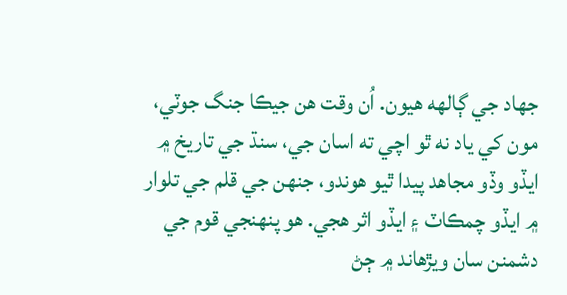جهاد جي ڳالهه هيون. اُن وقت هن جيڪا جنگ جوٽي، مون کي ياد نه ٿو اچي ته اسان جي، سنڌ جي تاريخ ۾ ايڏو وڏو مجاهد پيدا ٿيو هوندو، جنهن جي قلم جي تلوار ۾ ايڏو چمڪاٽ ۽ ايڏو اثر هجي. هو پنهنجي قوم جي دشمنن سان ويڙهاند ۾ ڄڻ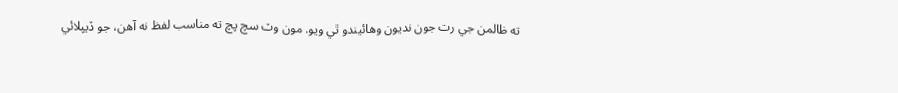ته ظالمن جي رت جون نديون وهائيندو ٿي ويو. مون وٽ سچ پچ ته مناسب لفظ نه آهن، جو ڏيپلائي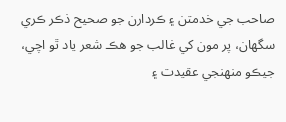صاحب جي خدمتن ۽ ڪردارن جو صحيح ذڪر ڪري سگهان، پر مون کي غالب جو هڪ شعر ياد ٿو اچي، جيڪو منهنجي عقيدت ۽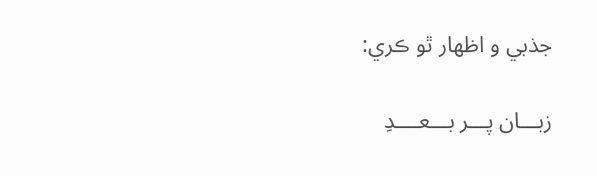جذبي و اظهار ٿو ڪري:

زبـــان پـــر بـــعــــدِ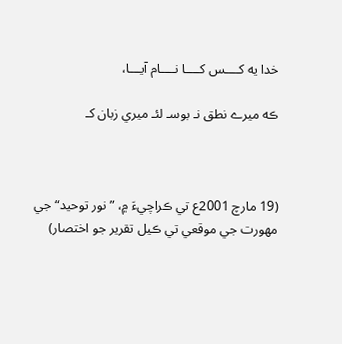خدا يه کــــس کــــا نــــام آيـــا،

ڪه ميرے نطق نـ بوسـ لئـ ميري زبان کـ



(19 مارچ 2001ع تي ڪراچيءَ ۾، ”نور توحيد“ جي مهورت جي موقعي تي ڪيل تقرير جو اختصار)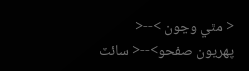< مٿي وڃون >--< پهريون صفحو>--< سائٽ